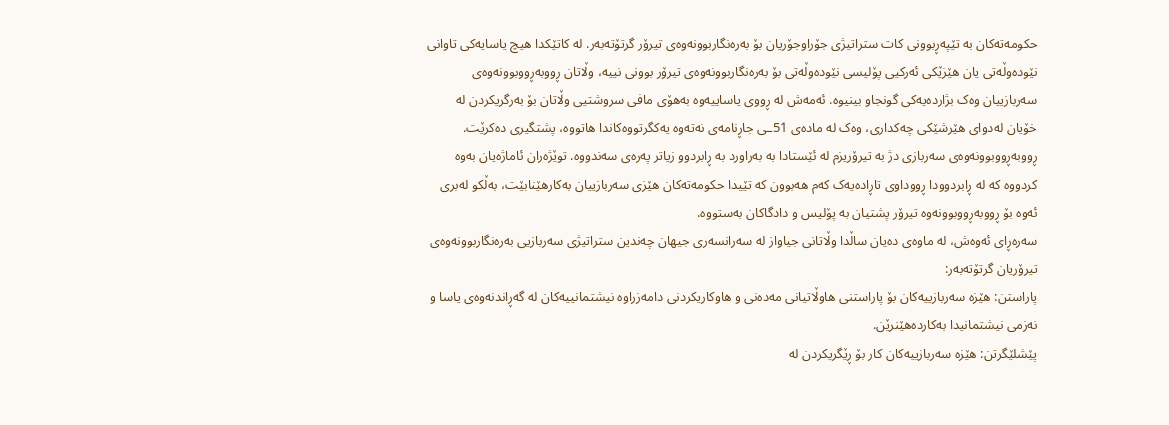حکومەتەکان بە تێپەڕبوونی کات ستراتیژی جۆراوجۆریان بۆ بەرەنگاربوونەوەی تیرۆر گرتۆتەبەر. لە کاتێکدا هیچ یاسایەکی تاوانی نێودەوڵەتی یان هێزێکی ئەرکیی پۆلیسی نێودەوڵەتی بۆ بەرەنگاربوونەوەی تیرۆر بوونی نییە، وڵاتان ڕووبەڕووبوونەوەی سەربازییان وەک بژاردەیەکی گونجاو بینیوە. ئەمەش لە ڕووی یاساییەوە بەهۆی مافی سروشتیی وڵاتان بۆ بەرگریکردن لە خۆیان لەدوای هێرشێکی چەکداری، وەک لە مادەی 51ـی جاڕنامەی نەتەوە یەکگرتووەکاندا هاتووە، پشتگیری دەکرێت.
ڕووبەڕووبوونەوەی سەربازی دژ بە تیرۆریزم لە ئێستادا بە بەراورد بە ڕابردوو زیاتر پەرەی سەندووە. توێژەران ئاماژەیان بەوە کردووە کە لە ڕابردوودا ڕووداوی تاڕادەیەک کەم هەبوون کە تێیدا حکومەتەکان هێزی سەربازییان بەکارهێنابێت، بەڵکو لەبری ئەوە بۆ ڕووبەڕووبوونەوە تیرۆر پشتیان بە پۆلیس و دادگاکان بەستووە.
سەرەڕای ئەوەش، لە ماوەی دەیان ساڵدا وڵاتانی جیاواز لە سەرانسەری جیهان چەندین ستراتیژی سەربازیی بەرەنگاربوونەوەی تیرۆریان گرتۆتەبەر:
پاراستن: هێزە سەربازییەکان بۆ پاراستنی هاوڵاتیانی مەدەنی و هاوکاریکردنی دامەزراوە نیشتمانییەکان لە گەڕاندنەوەی یاسا و نەزمی نیشتمانیدا بەکاردەهێنرێن.
پێشلێگرتن: هێزە سەربازییەکان کار بۆ ڕێگریکردن لە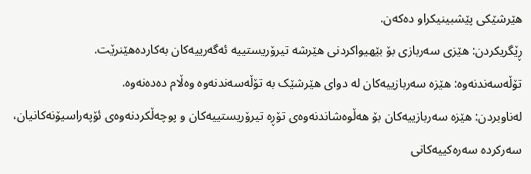هێرشێکی پێشبینیکراو دەکەن.
ڕێگریکردن: هێزی سەربازی بۆ بێهیواکردنی هێرشە تیرۆریستییە ئەگەرییەکان بەکاردەهێنرێت.
تۆڵەسەندنەوە: هێزە سەربازییەکان لە دوای هێرشێک بە تۆڵەسەندنەوە وەڵام دەدەنەوە.
لەناوبردن: هێزە سەربازییەکان بۆ هەڵوەشاندنەوەی تۆڕە تیرۆریستییەکان و پوچەڵکردنەوەی ئۆپەراسیۆنەکانیان، سەرکردە سەرەکییەکانی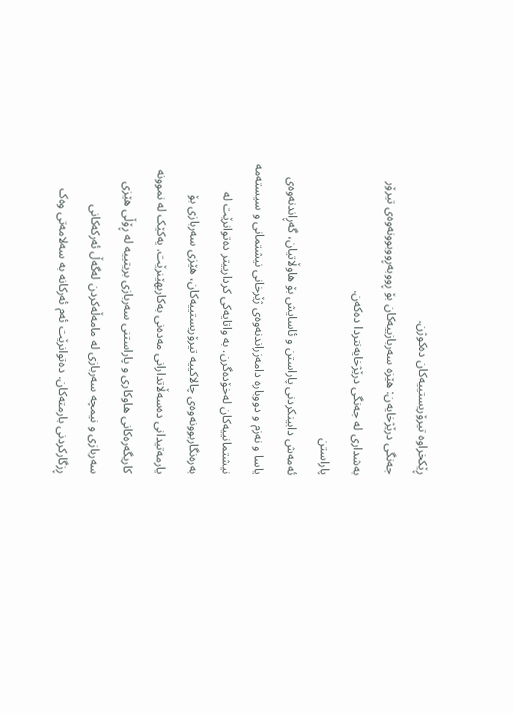ڕێکخراوە تیرۆریستییەکان دەکوژن.
جەنگی درێژخایەن: هێزە سەربازییەکان بۆ ڕووبەڕووبوونەوەی تیرۆر بەشداری لە جەنگی درێژخایەنتردا دەکەن.
پاراستن
ئەمەش دابینکردنی پاراستن و ئاسایش بۆ هاوڵاتیان، گەڕاندنەوەی یاسا و نەزم و دووبارە دامەزراندنەوەی ژێرخانی نیشتمانی و سیستەمە نیشتمانییەکان لەخۆدەگرن. بە واتایەکی کردارییتر دەتوانرێت لە بەرەنگاربوونەوەی چالاکییە تیرۆریستییەکان، هێزی سەربازی بۆ یارمەتیدانی دەسەڵاتدارانی مەدەنی بەکاربهێنرێت. یەکێک لە نموونە کاریگەرەکانی هاوکاری و پاراستنی سەربازی بریتییە لە ڕۆڵی هێزی سەربازی و نیمچە سەربازی لە مامەڵەکردن لەگەڵ ئەرکەکانی ڕزگارکردنی بارمتەکان. دەتوانرێت ئەم ئەرکانە بە سەلامەتی وەک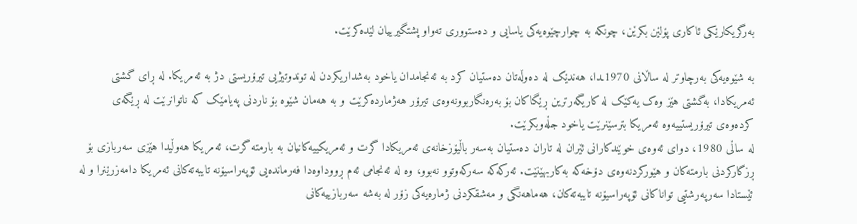بەرگریکارێکی ئاکاری پۆلێن بکرێن، چونکە بە چوارچێوەیەکی یاسایی و دەستووری تەواو پشتگیرییان لێدەکرێت.

بە شێوەیەکی بەرچاوتر لە ساڵانی 1970ـدا، هەندێک لە دەوڵەتان دەستیان کرد بە ئەنجامدان یاخود بەشداریکردن لە توندوتیژیی تیرۆریستی دژ بە ئەمریکا. لە ڕای گشتی ئەمریکادا، بەگشتی هێز وەک یەکێک لە کاریگەرترین ڕێگاکان بۆ بەرەنگاربوونەوەی تیرۆر هەژماردەکرێت و بە هەمان شێوە بۆ ناردنی پەیامێک کە ناتوانرێت لە ڕێگەی کردەوەی تیرۆریستییەوە ئەمریکا بترسێنرێت یاخود جڵەوبکرێت.
لە ساڵی 1980، دوای ئەوەی خوێندکارانی ئێران لە تاران دەستیان بەسەر باڵیۆزخانەی ئەمریکادا گرت و ئەمریکییەکانیان بە بارمتە گرت، ئەمریکا هەوڵیدا هێزی سەربازی بۆ ڕزگارکردنی بارمتەکان و هێورکردنەوەی دۆخەکە بەکاربهێنێت. ئەرکەکە سەرکەوتوو نەبوو، وە لە ئەنجامی ئەم ڕووداوەدا فەرماندەیی ئۆپەراسیۆنە تایبەتەکانی ئەمریکا دامەزرێنرا و لە ئێستادا سەرپەرشتیی تواناکانی ئۆپەراسیۆنە تایبەتەکان، هەماهەنگی و مەشقکردنی ژمارەیەکی زۆر لە بەشە سەربازییەکانی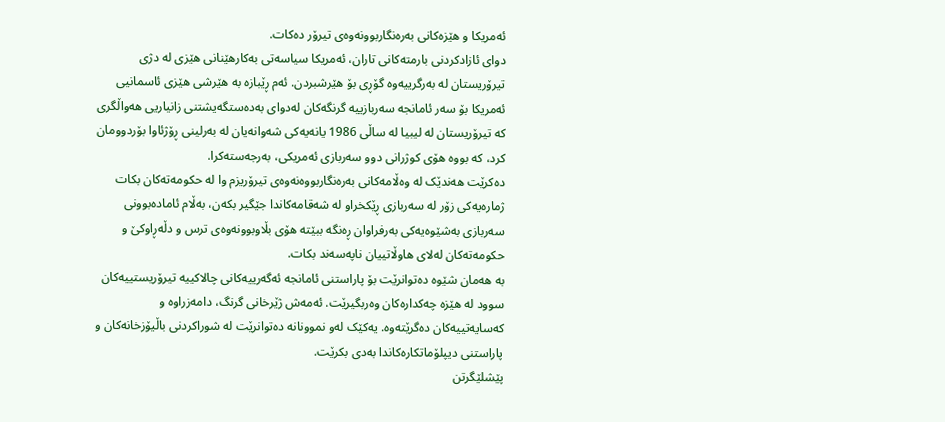ئەمریکا و هێزەکانی بەرەنگاربوونەوەی تیرۆر دەکات.
دوای ئازادکردنی بارمتەکانی تاران، ئەمریکا سیاسەتی بەکارهێنانی هێزی لە دژی تیرۆریستان لە بەرگرییەوە گۆڕی بۆ هێرشبردن. ئەم ڕێبازە بە هێرشی هێزی ئاسمانیی ئەمریکا بۆ سەر ئامانجە سەربازییە گرنگەکان لەدوای بەدەستگەیشتنی زانیاریی هەواڵگری کە تیرۆریستان لە لیبیا لە ساڵی 1986 یانەیەکی شەوانەیان لە بەرلینی ڕۆژئاوا بۆردوومان کرد، کە بووە هۆی کوژرانی دوو سەربازی ئەمریکی، بەرجەستەکرا.
دەکرێت هەندێک لە وەڵامەکانی بەرەنگاربووەنەوەی تیرۆریزم وا لە حکومەتەکان بکات ژمارەیەکی زۆر لە سەربازی ڕێکخراو لە شەقامەکاندا جێگیر بکەن، بەڵام ئامادەبوونی سەربازی بەشێوەیەکی بەرفراوان ڕەنگە ببێتە هۆی بڵاوبوونەوەی ترس و دڵەڕاوکێ و حکومەتەکان لەلای هاوڵاتییان ناپەسەند بکات.
بە هەمان شێوە دەتوانرێت بۆ پاراستنی ئامانجە ئەگەرییەکانی چالاکییە تیرۆریستییەکان سوود لە هێزە چەکدارەکان وەربگیرێت. ئەمەش ژێرخانی گرنگ، دامەزراوە و کەسایەتییەکان دەگرێتەوە. یەکێک لەو نموونانە دەتوانرێت لە شوراکردنی باڵیۆزخانەکان و پاراستنی دیپلۆماتکارەکاندا بەدی بکرێت.
پێشلێگرتن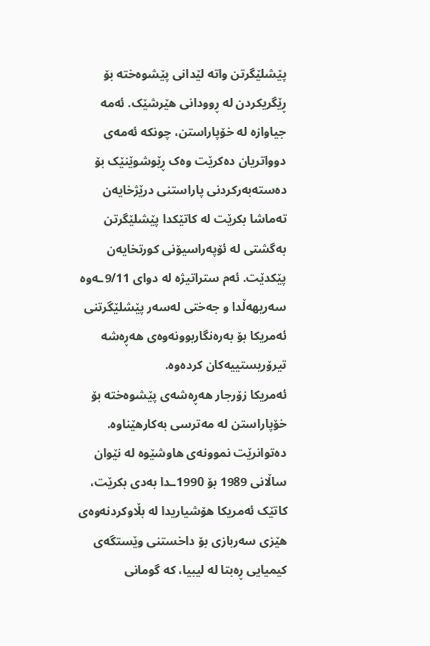پێشلێگرتن واتە لێدانی پێشوەختە بۆ ڕێگریکردن لە ڕوودانی هێرشێک. ئەمە جیاوازە لە خۆپاراستن، چونکە ئەمەی دوواتریان دەکرێت وەک ڕێوشوێنێک بۆ دەستەبەرکردنی پاراستنی درێژخایەن تەماشا بکرێت لە کاتێکدا پێشلێگرتن بەگشتی لە ئۆپەراسیۆنی کورتخایەن پێکدێت. ئەم ستراتیژە لە دوای 9/11ـەوە سەریهەڵدا و جەختی لەسەر پێشلێگرتنی ئەمریکا بۆ بەرەنگاربوونەوەی هەڕەشە تیرۆریستییەکان کردەوە.
ئەمریکا زۆرجار هەڕەشەی پێشوەختە بۆ خۆپاراستن لە مەترسی بەکارهێناوە. دەتوانرێت نموونەی هاوشێوە لە نێوان ساڵانی 1989 بۆ 1990ـدا بەدی بکرێت، کاتێک ئەمریکا هۆشیاریدا لە بڵاوکردنەوەی هێزی سەربازی بۆ داخستنی وێستگەی کیمیایی ڕەبتا لە لیبیا، کە گومانی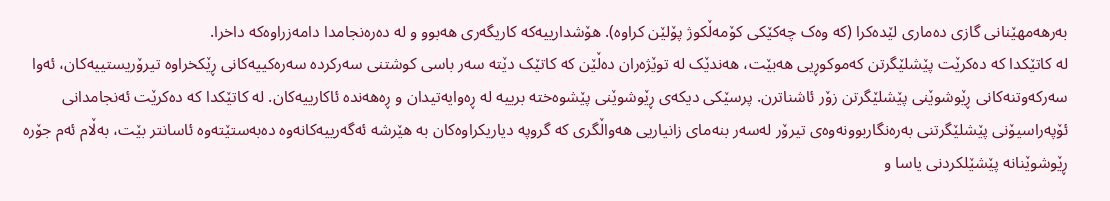بەرهەمهێنانی گازی دەماری لێدەکرا (کە وەک چەکێکی کۆمەڵکوژ پۆلێن کراوە). هۆشدارییەکە کاریگەری هەبوو و لە دەرەنجامدا دامەزراوەکە داخرا.
لە کاتێکدا کە دەکرێت پێشلێگرتن کەموکوڕیی هەبێت، هەندێک لە توێژەران دەڵێن کە کاتێک دێتە سەر باسی کوشتنی سەرکردە سەرەکییەکانی ڕێکخراوە تیرۆریستییەکان، ئەوا سەرکەوتنەکانی ڕێوشوێنی پێشلێگرتن زۆر ئاشناترن. پرسێکی دیکەی ڕێوشوێنی پێشوەختە برییە لە ڕەوایەتیدان و ڕەهەندە ئاکارییەکان. لە کاتێکدا کە دەکرێت ئەنجامدانی ئۆپەراسیۆنی پێشلێگرتنی بەرەنگاربوونەوەی تیرۆر لەسەر بنەمای زانیاریی هەواڵگری کە گروپە دیاریکراوەکان بە هێرشە ئەگەرییەکانەوە دەبەستێتەوە ئاسانتر بێت، بەڵام ئەم جۆرە ڕێوشوێنانە پێشێلکردنی یاسا و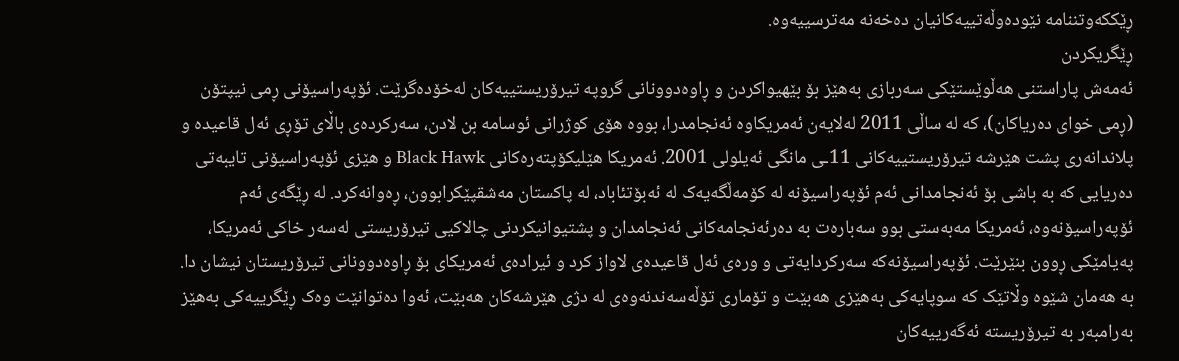ڕێککەوتننامە نێودەوڵەتییەکانیان دەخەنە مەترسییەوە.
ڕێگریکردن
ئەمەش پاراستنی هەڵوێستێکی سەربازی بەهێز بۆ بێهیواکردن و ڕاوەدوونانی گروپە تیرۆریستییەکان لەخۆدەگرێت. ئۆپەراسیۆنی ڕمی نیپتۆن (ڕمی خوای دەریاکان)، کە لە ساڵی 2011 لەلایەن ئەمریکاوە ئەنجامدرا، بووە هۆی کوژرانی ئوسامە بن لادن، سەرکردەی باڵای تۆڕی ئەل قاعیدە و پلاندانەری پشت هێرشە تیرۆریستییەکانی 11ـی مانگی ئەیلولی 2001. ئەمریکا هێلیکۆپتەرەکانی Black Hawk و هێزی ئۆپەراسیۆنی تایبەتی دەریایی کە بە باشی بۆ ئەنجامدانی ئەم ئۆپەراسیۆنە لە کۆمەڵگەیەک لە ئەبۆتئاباد، لە پاکستان مەشقپێکرابوون، ڕەوانەکرد. لە ڕێگەی ئەم ئۆپەراسیۆنەوە، ئەمریکا مەبەستی بوو سەبارەت بە دەرئەنجامەکانی ئەنجامدان و پشتیوانیکردنی چالاکیی تیرۆریستی لەسەر خاکی ئەمریکا، پەیامێکی ڕوون بنێرێت. ئۆپەراسیۆنەکە سەرکردایەتی و ورەی ئەل قاعیدەی لاواز کرد و ئیرادەی ئەمریکای بۆ ڕاوەدوونانی تیرۆریستان نیشان دا.
بە هەمان شێوە وڵاتێک کە سوپایەکی بەهێزی هەبێت و تۆماری تۆڵەسەندنەوەی لە دژی هێرشەکان هەبێت، ئەوا دەتوانێت وەک ڕێگرییەکی بەهێز بەرامبەر بە تیرۆریستە ئەگەرییەکان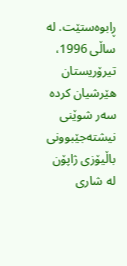ڕابوەستێت. لە ساڵی 1996، تیرۆریستان هێرشیان کردە سەر شوێنی نیشتەجێبوونی باڵیۆزی ژاپۆن لە شاری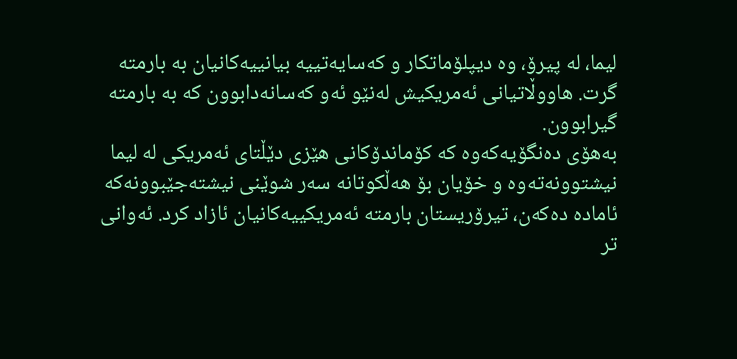لیما، لە پیرۆ، وە دیپلۆماتکار و کەسایەتییە بیانییەکانیان بە بارمتە گرت. هاووڵاتیانی ئەمریکیش لەنێو ئەو کەسانەدابوون کە بە بارمتە گیرابوون.
بەهۆی دەنگۆیەکەوە کە کۆماندۆکانی هێزی دێڵتای ئەمریکی لە لیما نیشتوونەتەوە و خۆیان بۆ هەڵکوتانە سەر شوێنی نیشتەجێبوونەکە ئامادە دەکەن، تیرۆریستان بارمتە ئەمریکییەکانیان ئازاد کرد. ئەوانی تر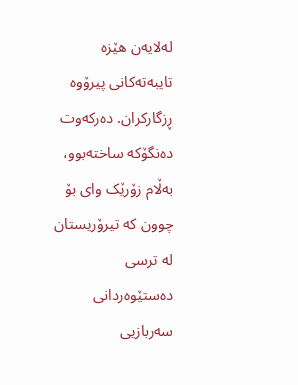لەلایەن هێزە تایبەتەکانی پیرۆوە ڕزگارکران. دەرکەوت دەنگۆکە ساختەبوو، بەڵام زۆرێک وای بۆ چوون کە تیرۆریستان لە ترسی دەستێوەردانی سەربازیی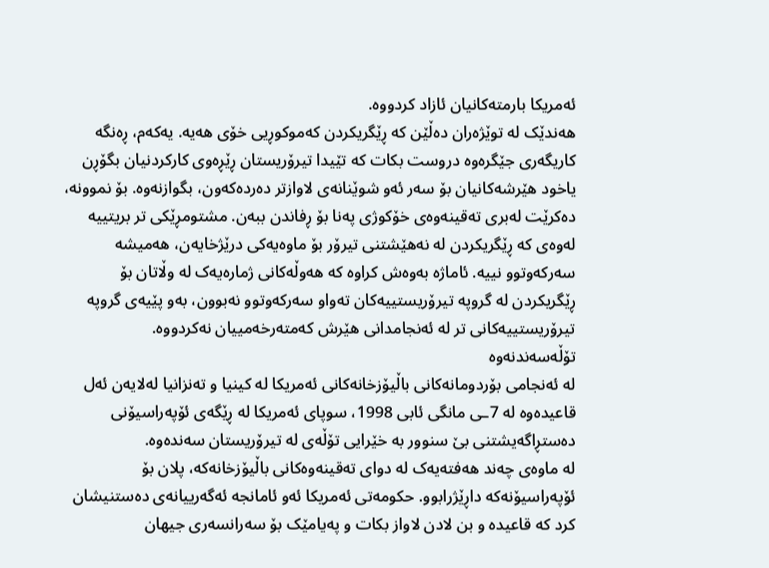ئەمریکا بارمتەکانیان ئازاد کردووە.
هەندێک لە توێژەران دەڵێن کە ڕێگریکردن کەموکوڕیی خۆی هەیە. یەکەم، ڕەنگە کاریگەری جێگرەوە دروست بکات کە تێیدا تیرۆریستان ڕێڕەوی کارکردنیان بگۆڕن یاخود هێرشەکانیان بۆ سەر ئەو شوێنانەی لاوازتر دەردەکەون، بگوازنەوە. بۆ نموونە، دەکرێت لەبری تەقینەوەی خۆکوژی پەنا بۆ ڕفاندن ببەن. مشتومڕێکی تر بریتییە لەوەی کە ڕێگریکردن لە نەهێشتنی تیرۆر بۆ ماوەیەکی درێژخایەن، هەمیشە سەرکەوتوو نییە. ئاماژە بەوەش کراوە کە هەوڵەکانی ژمارەیەک لە وڵاتان بۆ ڕێگریکردن لە گروپە تیرۆریستییەکان تەواو سەرکەوتوو نەبوون، بەو پێیەی گروپە تیرۆریستییەکانی تر لە ئەنجامدانی هێرش کەمتەرخەمییان نەکردووە.
تۆڵەسەندنەوە
لە ئەنجامی بۆردومانەکانی باڵیۆزخانەکانی ئەمریکا لە کینیا و تەنزانیا لەلایەن ئەل قاعیدەوە لە 7ـی مانگی ئابی 1998، سوپای ئەمریکا لە ڕێگەی ئۆپەراسیۆنی دەستڕاگەیشتنی بێ سنوور بە خێرایی تۆڵەی لە تیرۆریستان سەندەوە.
لە ماوەی چەند هەفتەیەک لە دوای تەقینەوەکانی باڵیۆزخانەکە، پلان بۆ ئۆپەراسیۆنەکە داڕێژرابوو. حکومەتی ئەمریکا ئەو ئامانجە ئەگەرییانەی دەستنیشان کرد کە قاعیدە و بن لادن لاواز بکات و پەیامێک بۆ سەرانسەری جیهان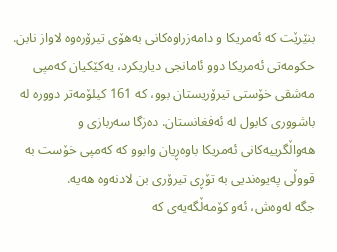بنێرێت کە ئەمریکا و دامەزراوەکانی بەهۆی تیرۆرەوە لاواز نابن.
حکومەتی ئەمریکا دوو ئامانجی دیاریکرد، یەکێکیان کەمپی مەشقی خۆستی تیرۆریستان بوو، کە 161 کیلۆمەتر دوورە لە باشووری کابول لە ئەفغانستان. دەزگا سەربازی و هەواڵگرییەکانی ئەمریکا باوەڕیان وابوو کە کەمپی خۆست بە قووڵی پەیوەندیی بە تۆڕی تیرۆری بن لادنەوە هەیە.
جگە لەوەش، ئەو کۆمەڵگەیەی کە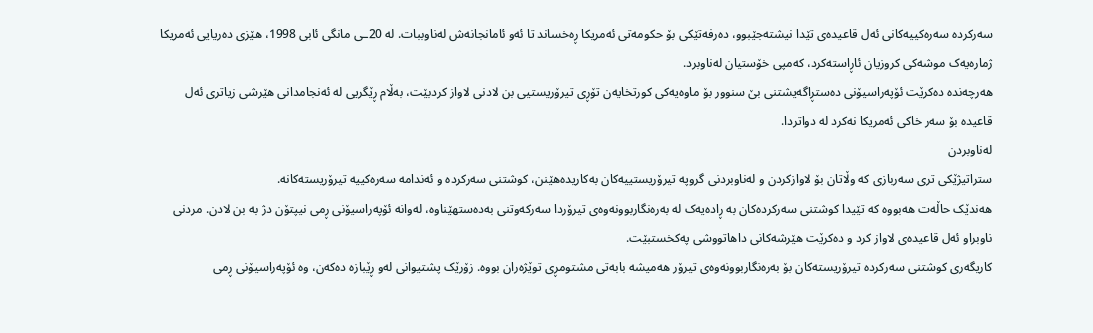سەرکردە سەرەکییەکانی ئەل قاعیدەی تێدا نیشتەجێبوو، دەرفەتێکی بۆ حکومەتی ئەمریکا ڕەخساند تا ئەو ئامانجانەش لەناوببات. لە 20ـی مانگی ئابی 1998، هێزی دەریایی ئەمریکا ژمارەیەک موشەکی کروزیان ئاڕاستەکرد، کەمپی خۆستیان لەناوبرد.
هەرچەندە دەکرێت ئۆپەراسیۆنی دەستڕاگەیشتنی بێ سنوور بۆ ماوەیەکی کورتخایەن تۆڕی تیرۆریستیی بن لادنی لاواز کردبێت، بەڵام ڕێگریی لە ئەنجامدانی هێرشی زیاتری ئەل قاعیدە بۆ سەر خاکی ئەمریکا نەکرد لە دواتردا.
لەناوبردن
ستراتیژێکی تری سەربازی کە وڵاتان بۆ لاوازکردن و لەناوبردنی گروپە تیرۆریستییەکان بەکاریدەهێنن، کوشتنی سەرکردە و ئەندامە سەرەکییە تیرۆریستەکانە.
هەندێک حاڵەت هەبووە کە تێیدا کوشتنی سەرکردەکان بە ڕادەیەک لە بەرەنگاربوونەوەی تیرۆردا سەرکەوتنی بەدەستهێناوە، لەوانە ئۆپەراسیۆنی ڕمی نیپتۆن دژ بە بن لادن. مردنی ناوبراو ئەل قاعیدەی لاواز کرد و دەکرێت هێرشەکانی داهاتووشی پەکخستبێت.
کاریگەری کوشتنی سەرکردە تیرۆریستەکان بۆ بەرەنگاربوونەوەی تیرۆر هەمیشە بابەتی مشتومڕی توێژەران بووە. زۆرێک پشتیوانی لەو ڕێبازە دەکەن، وە ئۆپەراسیۆنی ڕمی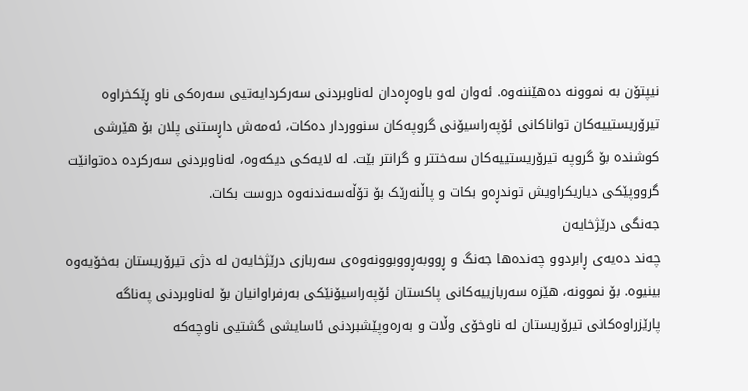نیپتۆن بە نموونە دەهێننەوە. ئەوان لەو باوەڕەدان لەناوبردنی سەرکردایەتیی سەرەکی ناو ڕێکخراوە تیرۆریستییەکان تواناکانی ئۆپەراسیۆنی گروپەکان سنووردار دەکات، ئەمەش داڕستنی پلان بۆ هێرشی کوشندە بۆ گروپە تیرۆریستییەکان سەختتر و گرانتر بێت. لە لایەکی دیکەوە، لەناوبردنی سەرکردە دەتوانێت گرووپێکی دیاریکراویش توندڕەو بکات و پاڵنەرێک بۆ تۆڵەسەندنەوە دروست بکات.
جەنگی درێژخایەن
چەند دەیەی ڕابردوو چەندەها جەنگ و ڕووبەڕووبوونەوەی سەربازی درێژخایەن لە دژی تیرۆریستان بەخۆیەوە بینیوە. بۆ نموونە، هێزە سەربازییەکانی پاکستان ئۆپەراسیۆنێکی بەرفراوانیان بۆ لەناوبردنی پەناگە پارێزراوەکانی تیرۆریستان لە ناوخۆی وڵات و بەرەوپێشبردنی ئاسایشی گشتیی ناوچەکە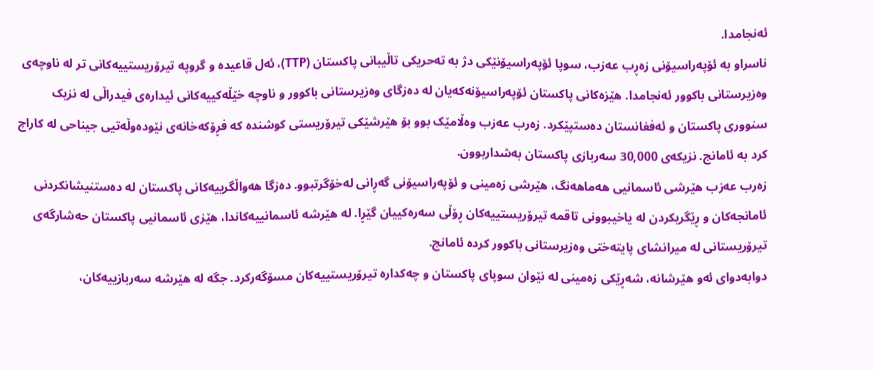ئەنجامدا.
ناسراو بە ئۆپەراسیۆنی زەڕب عەزب، سوپا ئۆپەراسیۆنێکی دژ بە تەحریکی تاڵیبانی پاکستان (TTP)، ئەل قاعیدە و گروپە تیرۆریستییەکانی تر لە ناوچەی وەزیرستانی باکوور ئەنجامدا. هێزەکانی پاکستان ئۆپەراسیۆنەکەیان لە دەزگای وەزیرستانی باکوور و ناوچە خێڵەکییەکانی ئیدارەی فیدراڵی لە نزیک سنووری پاکستان و ئەفغانستان دەستپێکرد. زەرب عەزب وەڵامێک بوو بۆ هێرشێکی تیرۆریستی کوشندە کە فڕۆکەخانەی نێودەوڵەتیی جیناحی لە کاراچ کرد بە ئامانج. نزیکەی 30,000 سەربازی پاکستان بەشداربوون.
زەرب عەزب هێرشی ئاسمانیی هەماهەنگ، هێرشی زەمینی و ئۆپەراسیۆنی گەڕانی لەخۆگرتبوو. دەزگا هەواڵگرییەکانی پاکستان لە دەستنیشانکردنی ئامانجەکان و ڕێگریکردن لە یاخیبوونی تاقمە تیرۆریستییەکان ڕۆڵی سەرەکییان گێڕا. لە هێرشە ئاسمانییەکاندا، هێزی ئاسمانیی پاکستان حەشارگەی تیرۆریستانی لە میرانشای پایتەختی وەزیرستانی باکوور کردە ئامانج.
دوابەدوای ئەو هێرشانە، شەڕێکی زەمینی لە نێوان سوپای پاکستان و چەکدارە تیرۆریستییەکان مسۆگەرکرد. جگە لە هێرشە سەربازییەکان،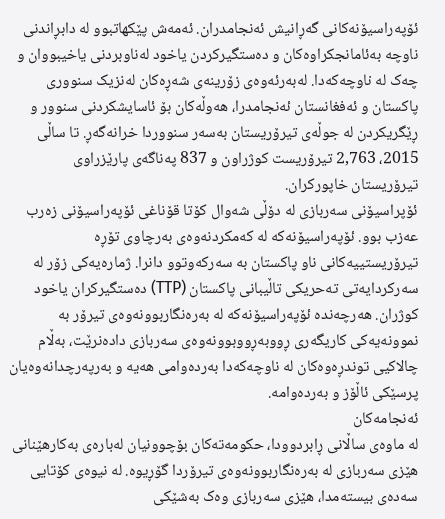ئۆپەراسیۆنەکانی گەڕانیش ئەنجامدران. ئەمەش پێکهاتبوو لە دابڕاندنی ناوچە بەئامانجکراوەکان و دەستگیرکردن یاخود لەناوبردنی یاخیبووان و چەک لە ناوچەکەدا. لەبەرئەوەی زۆرینەی شەڕەکان لەنزیک سنووری پاکستان و ئەفغانستان ئەنجامدرا، هەوڵەکان بۆ ئاسایشکردنی سنوور و ڕێگریکردن لە جوڵەی تیرۆریستان بەسەر سنووردا خرانەگەڕ. تا ساڵی 2015، 2,763 تیرۆریست کوژراون و 837 پەناگەی پارێزراوی تیرۆریستان خاپورکران.
ئۆپراسیۆنی سەربازی لە دۆڵی شەوال کۆتا قۆناغی ئۆپەراسیۆنی زەرب عەزب بوو. ئۆپەراسیۆنەکە لە کەمکردنەوەی بەرچاوی تۆڕە تیرۆریستییەکانی ناو پاکستان بە سەرکەوتوو دانرا. ژمارەیەکی زۆر لە سەرکردایەتی تەحریکی تاڵیبانی پاکستان (TTP) دەستگیرکران یاخود کوژران. هەرچەندە ئۆپەراسیۆنەکە لە بەرەنگاربوونەوەی تیرۆر بە نموونەیەکی کاریگەری ڕووبەڕووبوونەوەی سەربازی دادەنرێت، بەڵام چالاکیی توندڕەوەکان لە ناوچەکەدا بەردەوامی هەیە و بەرپەرچدانەوەیان پرسێکی ئاڵۆز و بەردەوامە.
ئەنجامەکان
لە ماوەی ساڵانی ڕابردوودا، حکومەتەکان بۆچوونیان لەبارەی بەکارهێنانی هێزی سەربازی لە بەرەنگاربوونەوەی تیرۆردا گۆڕیوە. لە نیوەی کۆتایی سەدەی بیستەمدا، هێزی سەربازی وەک بەشێکی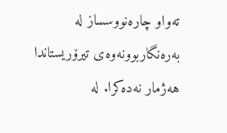تەواو چارەنووسساز لە بەرەنگاربوونەوەی تیرۆریستاندا هەژمار نەدەکرا. لە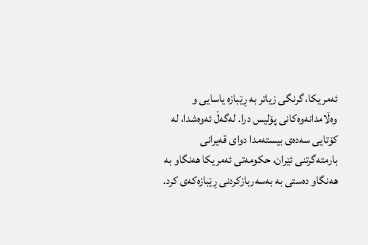ئەمریکا، گرنگی زیاتر بە ڕێبازە یاسایی و وەڵامدانەوەکانی پۆلیس درا. لەگەڵ ئەوەشدا، لە کۆتایی سەدەی بیستەمدا دوای قەیرانی بارمتەگرتنی ئێران، حکومەتی ئەمریکا هەنگاو بە هەنگاو دەستی بە بەسەربازکردنی ڕێبازەکەی کرد.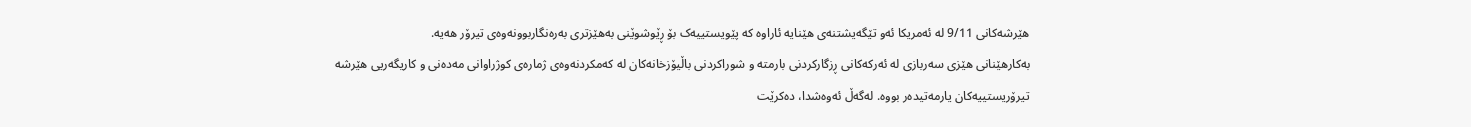هێرشەکانی 9/11 لە ئەمریکا ئەو تێگەیشتنەی هێنایە ئاراوە کە پێویستییەک بۆ ڕێوشوێنی بەهێزتری بەرەنگاربوونەوەی تیرۆر هەیە.
بەکارهێنانی هێزی سەربازی لە ئەرکەکانی ڕزگارکردنی بارمتە و شوراکردنی باڵیۆزخانەکان لە کەمکردنەوەی ژمارەی کوژراوانی مەدەنی و کاریگەریی هێرشە تیرۆریستییەکان یارمەتیدەر بووە. لەگەڵ ئەوەشدا، دەکرێت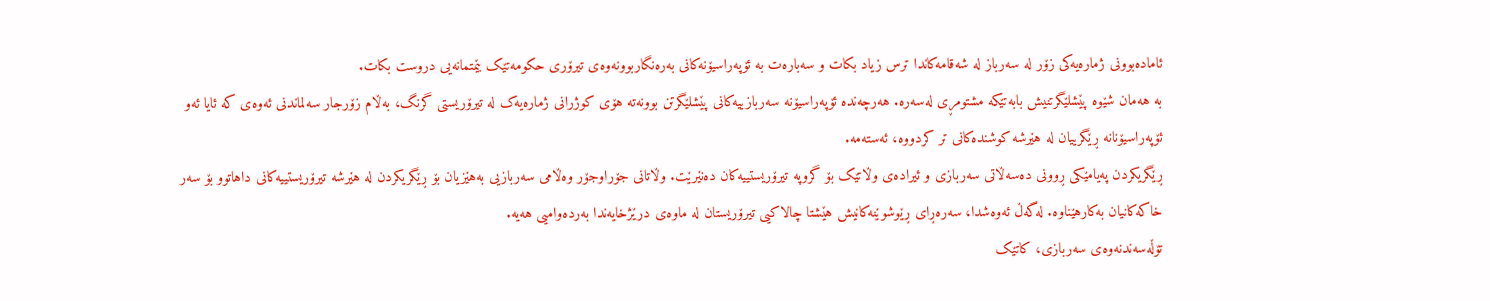ئامادەبوونی ژمارەیەکی زۆر لە سەرباز لە شەقامەکاندا ترس زیاد بکات و سەبارەت بە ئۆپەراسیۆنەکانی بەرەنگاربوونەوەی تیرۆری حکومەتێک بێمتمانەیی دروست بکات.
بە هەمان شێوە پێشلێگرتنیش بابەتێکە مشتومڕی لەسەرە. هەرچەندە ئۆپەراسیۆنە سەربازییەکانی پێشلێگرتن بوونەتە هۆی کوژرانی ژمارەیەک لە تیرۆریستی گرنگ، بەڵام زۆرجار سەلماندنی ئەوەی کە ئایا ئەو ئۆپەراسیۆنانە ڕێگرییان لە هێرشە کوشندەکانی تر کردووە، ئەستەمە.
ڕێگریکردن پەیامێکی ڕوونی دەسەڵاتی سەربازی و ئیرادەی وڵاتێک بۆ گروپە تیرۆریستییەکان دەنێرێت. وڵاتانی جۆراوجۆر وەڵامی سەربازیی بەهێزیان بۆ ڕێگریکردن لە هێرشە تیرۆریستییەکانی داهاتوو بۆ سەر خاکەکانیان بەکارهێناوە. لەگەڵ ئەوەشدا، سەرەڕای ڕێوشوێنەکانیش هێشتا چالاکیی تیرۆریستان لە ماوەی درێژخایەندا بەردەوامیی هەیە.
تۆڵەسەندنەوەی سەربازی، کاتێک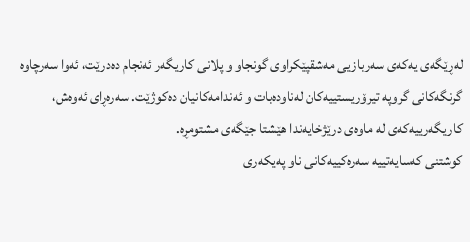لەڕێگەی یەکەی سەربازیی مەشقپێکراوی گونجاو و پلانی کاریگەر ئەنجام دەدرێت، ئەوا سەرچاوە گرنگەکانی گروپە تیرۆریستییەکان لەناودەبات و ئەندامەکانیان دەکوژێت. سەرەڕای ئەوەش، کاریگەرییەکەی لە ماوەی درێژخایەندا هێشتا جێگەی مشتومڕە.
کوشتنی کەسایەتییە سەرەکییەکانی ناو پەیکەری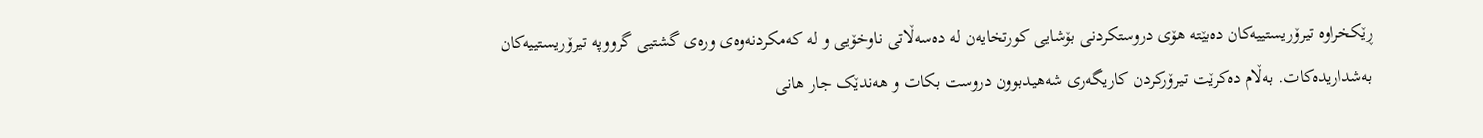ڕێکخراوە تیرۆریستییەکان دەبێتە هۆی دروستکردنی بۆشایی کورتخایەن لە دەسەڵاتی ناوخۆیی و لە کەمکردنەوەی ورەی گشتیی گرووپە تیرۆریستییەکان بەشداریدەکات. بەڵام دەکرێت تیرۆرکردن کاریگەری شەهیدبوون دروست بکات و هەندێک جار هانی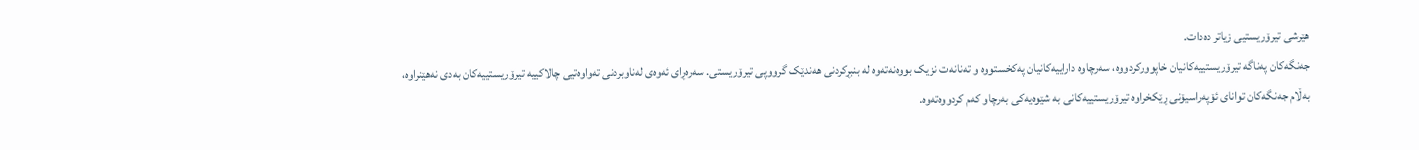هێرشی تیرۆریستیی زیاتر دەدات.
جەنگەکان پەناگە تیرۆریستییەکانیان خاپوورکردووە، سەرچاوە داراییەکانیان پەکخستووە و تەنانەت نزیک بووەنەتەوە لە بنبڕکردنی هەندێک گرووپی تیرۆریستی. سەرەڕای ئەوەی لەناوبردنی تەواوەتیی چالاکییە تیرۆریستییەکان بەدی نەهێنراوە، بەڵام جەنگەکان توانای ئۆپەراسیۆنی ڕێکخراوە تیرۆریستییەکانی بە شێوەیەکی بەرچاو کەم کردووەتەوە.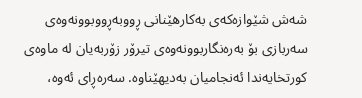شەش شێوازەکەی بەکارهێنانی ڕووبەڕووبوونەوەی سەربازی بۆ بەرەنگاربوونەوەی تیرۆر زۆربەیان لە ماوەی کورتخایەندا ئەنجامیان بەدیهێناوە. سەرەڕای ئەوە،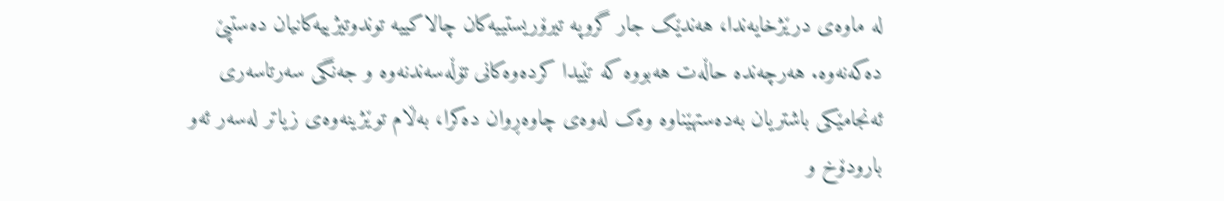لە ماوەی درێژخایەندا، هەندێک جار گروپە تیرۆریستییەکان چالاکییە توندوتیژییەکانیان دەستپێ دەکەنەوە. هەرچەندە حاڵەت هەبووە کە تێیدا کردەوەکانی تۆڵەسەندنەوە و جەنگی سەرتاسەری ئەنجامێکی باشتریان بەدەستهێناوە وەک لەوەی چاوەڕوان دەکرا، بەڵام توێژینەوەی زیاتر لەسەر ئەو بارودۆخ و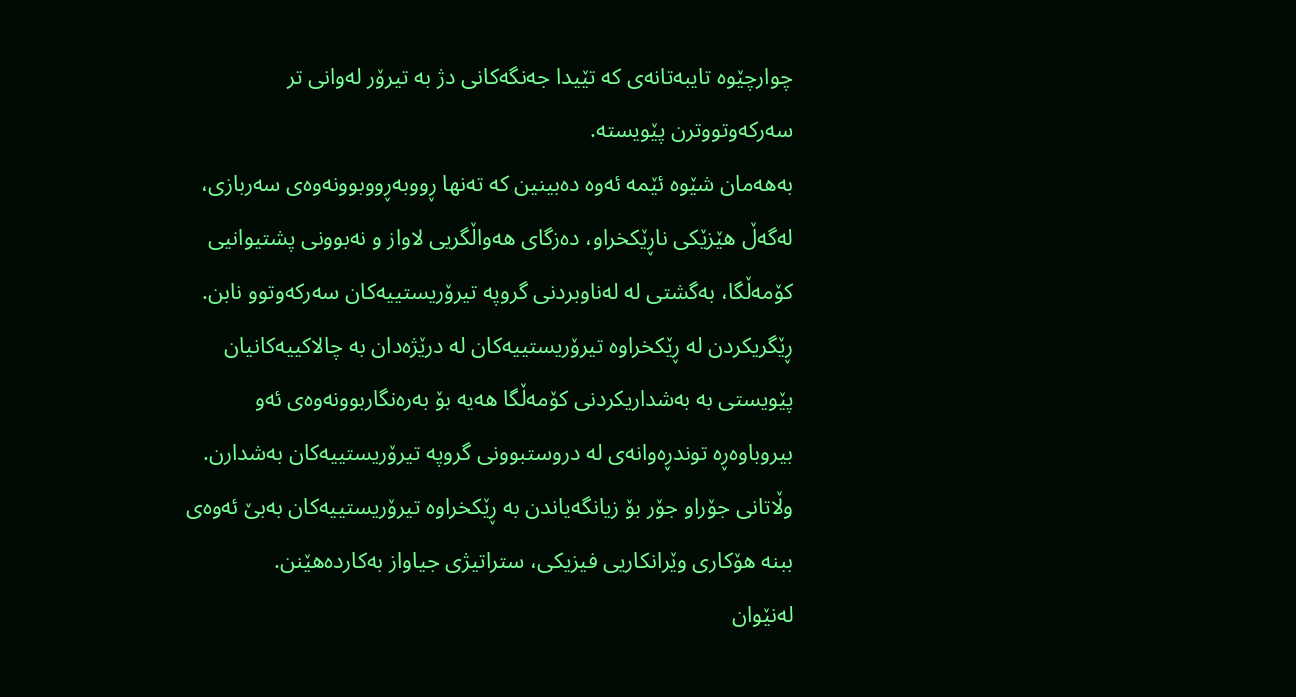چوارچێوە تایبەتانەی کە تێیدا جەنگەکانی دژ بە تیرۆر لەوانی تر سەرکەوتووترن پێویستە.
بەهەمان شێوە ئێمە ئەوە دەبینین کە تەنها ڕووبەڕووبوونەوەی سەربازی، لەگەڵ هێزێکی ناڕێکخراو، دەزگای هەواڵگریی لاواز و نەبوونی پشتیوانیی کۆمەڵگا، بەگشتی لە لەناوبردنی گروپە تیرۆریستییەکان سەرکەوتوو نابن.
ڕێگریکردن لە ڕێکخراوە تیرۆریستییەکان لە درێژەدان بە چالاکییەکانیان پێویستی بە بەشداریکردنی کۆمەڵگا هەیە بۆ بەرەنگاربوونەوەی ئەو بیروباوەڕە توندڕەوانەی لە دروستبوونی گروپە تیرۆریستییەکان بەشدارن. وڵاتانى جۆراو جۆر بۆ زیانگەیاندن بە ڕێکخراوە تیرۆریستییەکان بەبێ ئەوەی ببنە هۆکارى وێرانکاریی فیزیکی، ستراتیژى جیاواز بەکاردەهێنن.
لەنێوان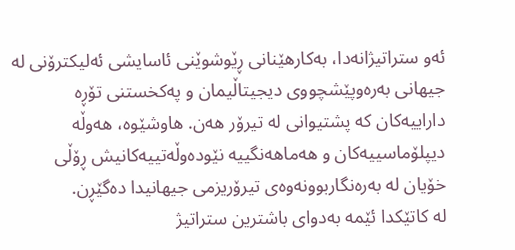ئەو ستراتیژانەدا، بەکارهێنانی ڕێوشوێنی ئاسایشی ئەلیکترۆنی لە جیهانی بەرەوپێشچووی دیجیتاڵیمان و پەکخستنی تۆڕە داراییەکان کە پشتیوانی لە تیرۆر هەن. هاوشێوە، هەوڵە دیپلۆماسییەکان و هەماهەنگییە نێودەوڵەتییەکانیش ڕۆڵی خۆیان لە بەرەنگاربوونەوەی تیرۆریزمی جیهانیدا دەگێڕن.
لە کاتێکدا ئێمە بەدوای باشترین ستراتیژ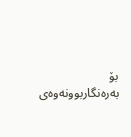بۆ بەرەنگاربوونەوەی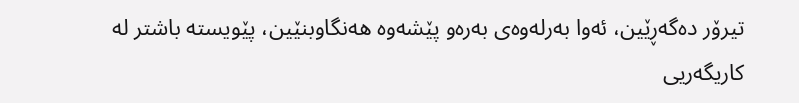تیرۆر دەگەڕێین، ئەوا بەرلەوەی بەرەو پێشەوە هەنگاوبنێین، پێویستە باشتر لە کاریگەریی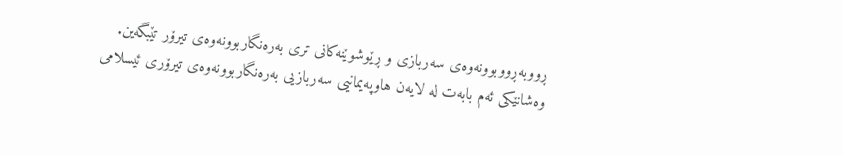ڕووبەڕووبوونەوەی سەربازی و ڕێوشوێنەکانی تری بەرەنگاربوونەوەی تیرۆر تێبگەین.
وەشانێکی ئەم بابەت لە لایەن هاوپەیمانیی سەربازیی بەرەنگاربوونەوەی تیرۆری ئیسلامی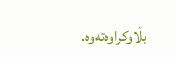بڵاوکراوەتەوە.